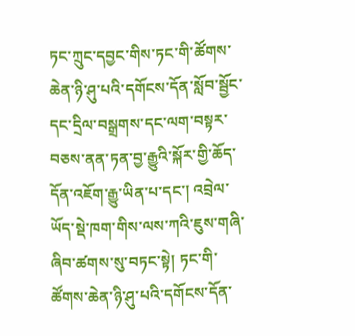ཏང་ཀྲུང་དབྱང་གིས་ཏང་གི་ཚོགས་ཆེན་ཉི་ཤུ་པའི་དགོངས་དོན་སློབ་སྦྱོང་དང་དྲིལ་བསྒྲགས་དང་ལག་བསྟར་བཅས་ནན་ཏན་བྱ་རྒྱུའི་སྐོར་གྱི་ཆོད་དོན་འཇོག་རྒྱུ་ཡིན་པ་དང་། འབྲེལ་ཡོད་སྡེ་ཁག་གིས་ལས་ཀའི་ཇུས་གཞི་ཞིབ་ཚགས་སུ་བཏང་སྟེ། ཏང་གི་ཚོགས་ཆེན་ཉི་ཤུ་པའི་དགོངས་དོན་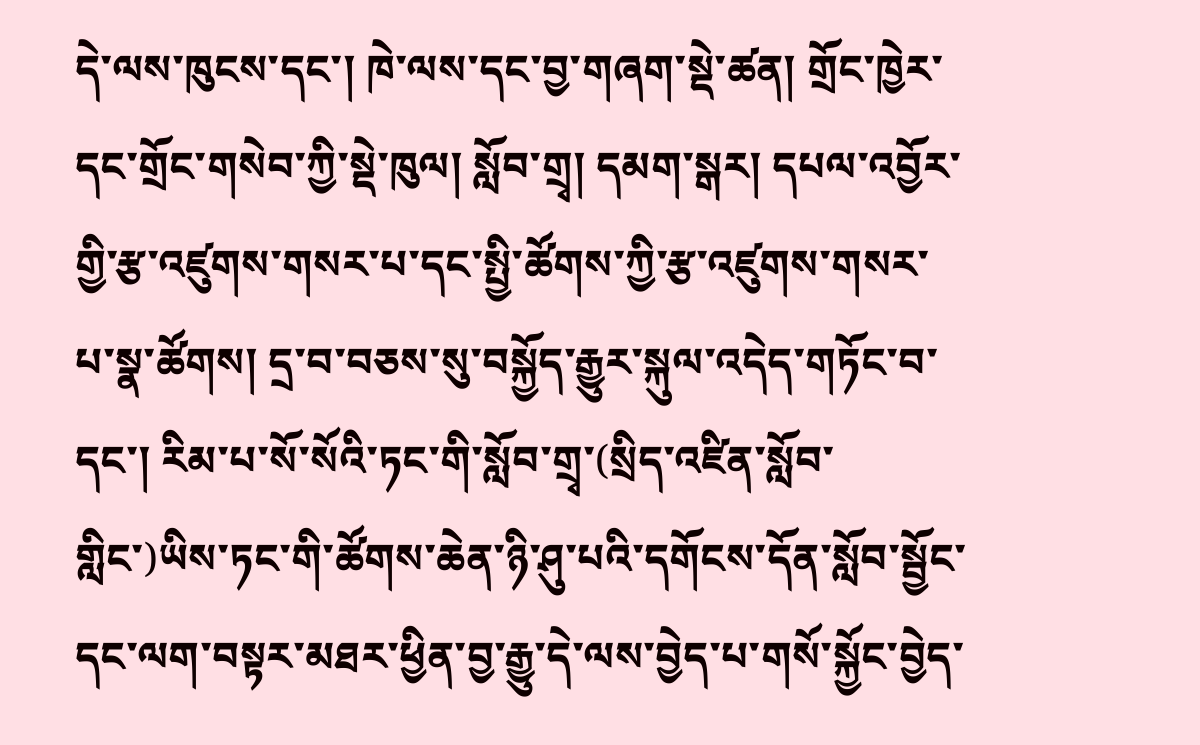དེ་ལས་ཁུངས་དང་། ཁེ་ལས་དང་བྱ་གཞག་སྡེ་ཚན། གྲོང་ཁྱེར་དང་གྲོང་གསེབ་ཀྱི་སྡེ་ཁུལ། སློབ་གྲྭ། དམག་སྒར། དཔལ་འབྱོར་གྱི་རྩ་འཛུགས་གསར་པ་དང་སྤྱི་ཚོགས་ཀྱི་རྩ་འཛུགས་གསར་པ་སྣ་ཚོགས། དྲ་བ་བཅས་སུ་བསྐྱོད་རྒྱུར་སྐུལ་འདེད་གཏོང་བ་དང་། རིམ་པ་སོ་སོའི་ཏང་གི་སློབ་གྲྭ་(སྲིད་འཛིན་སློབ་གླིང་)ཡིས་ཏང་གི་ཚོགས་ཆེན་ཉི་ཤུ་པའི་དགོངས་དོན་སློབ་སྦྱོང་དང་ལག་བསྟར་མཐར་ཕྱིན་བྱ་རྒྱུ་དེ་ལས་བྱེད་པ་གསོ་སྐྱོང་བྱེད་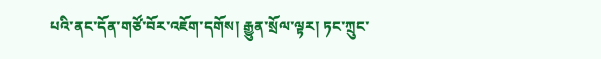པའི་ནང་དོན་གཙོ་བོར་འཇོག་དགོས། རྒྱུན་སྲོལ་ལྟར། ཏང་ཀྲུང་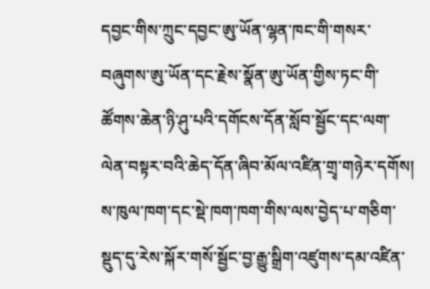དབྱང་གིས་ཀྲུང་དབྱང་ཨུ་ཡོན་ལྷན་ཁང་གི་གསར་བཞུགས་ཨུ་ཡོན་དང་རྗེས་སྣོན་ཨུ་ཡོན་གྱིས་ཏང་གི་ཚོགས་ཆེན་ཉི་ཤུ་པའི་དགོངས་དོན་སློབ་སྦྱོང་དང་ལག་ལེན་བསྟར་བའི་ཆེད་དོན་ཞིབ་མོལ་འཛིན་གྲྭ་གཉེར་དགོས། ས་ཁུལ་ཁག་དང་སྡེ་ཁག་ཁག་གིས་ལས་བྱེད་པ་གཅིག་སྡུད་དུ་རེས་སྐོར་གསོ་སྦྱོང་བྱ་རྒྱུ་སྒྲིག་འཛུགས་དམ་འཛིན་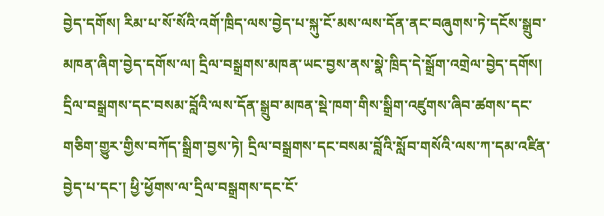བྱེད་དགོས། རིམ་པ་སོ་སོའི་འགོ་ཁྲིད་ལས་བྱེད་པ་སྐུ་ངོ་མས་ལས་དོན་ནང་བཞུགས་ཏེ་དངོས་སྒྲུབ་མཁན་ཞིག་བྱེད་དགོས་ལ། དྲིལ་བསྒྲགས་མཁན་ཡང་བྱས་ནས་སྣེ་ཁྲིད་དེ་སྒྲོག་འགྲེལ་བྱེད་དགོས། དྲིལ་བསྒྲགས་དང་བསམ་བློའི་ལས་དོན་སྒྲུབ་མཁན་སྡེ་ཁག་གིས་སྒྲིག་འཛུགས་ཞིབ་ཚགས་དང་གཅིག་གྱུར་གྱིས་བཀོད་སྒྲིག་བྱས་ཏེ། དྲིལ་བསྒྲགས་དང་བསམ་བློའི་སློབ་གསོའི་ལས་ཀ་དམ་འཛིན་བྱེད་པ་དང་། ཕྱི་ཕྱོགས་ལ་དྲིལ་བསྒྲགས་དང་ངོ་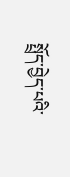སྤྲོད་བྱེད་པའི་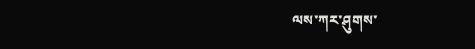ལས་ཀར་ཤུགས་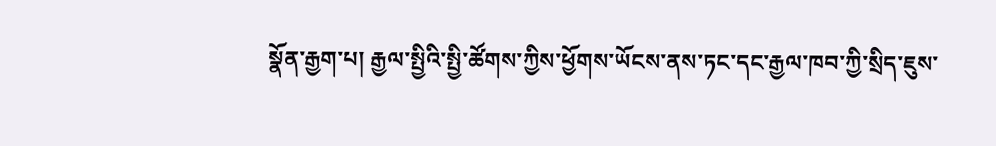སྣོན་རྒྱག་པ། རྒྱལ་སྤྱིའི་སྤྱི་ཚོགས་ཀྱིས་ཕྱོགས་ཡོངས་ནས་ཏང་དང་རྒྱལ་ཁབ་ཀྱི་སྲིད་ཇུས་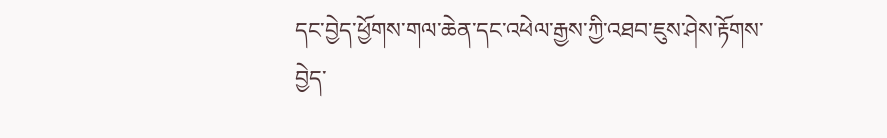དང་བྱེད་ཕྱོགས་གལ་ཆེན་དང་འཕེལ་རྒྱས་ཀྱི་འཐབ་ཇུས་ཤེས་རྟོགས་བྱེད་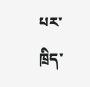པར་ཁྲིད་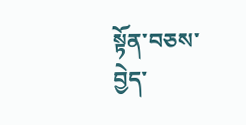སྟོན་བཅས་བྱེད་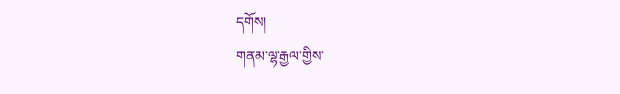དགོས།
གནམ་ལྷ་རྒྱལ་གྱིས་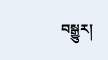བསྒྱུར།